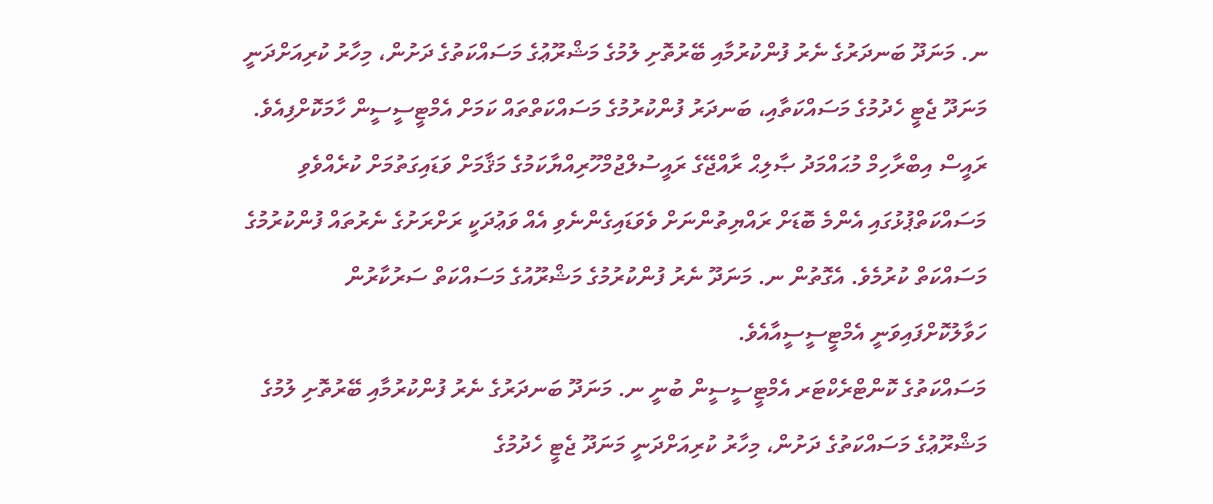ނ. މަނަދޫ ބަނދަރުގެ ނެރު ފުންކުރުމާއި ބޭރުތޮށި ލުމުގެ މަޝްރޫޢުގެ މަސައްކަތުގެ ދަށުން، މިހާރު ކުރިއަށްދަނީ މަނަދޫ ޖެޓީ ހެދުމުގެ މަސައްކަތާއި، ބަނދަރު ފުންކުރުމުގެ މަސައްކަތްތައް ކަމަށް އެމްޓީސީސީން ހާމަކޮށްފިއެވެ.
ރައީސް އިބްރާހިމް މުޙައްމަދު ޞާލިޙް ރާއްޖޭގެ ރައީސުލްޖުމްހޫރިއްޔާކަމުގެ މަޤާމަށް ވަޑައިގަތުމަށް ކުރެއްވެވި މަސައްކަތްޕުޅުގައި އެންމެ ބޮޑަށް ރައްޔިތުންނަށް ވެވަޑައިގެންނެވި އެއް ވަޢުދަކީ ރަށްރަށުގެ ނެރުތައް ފުންކުރުމުގެ މަސައްކަތް ކުރުމެވެ. އެގޮތުން ނ. މަނަދޫ ނެރު ފުންކުރުމުގެ މަޝްރޫއުގެ މަސައްކަތް ސަރުކާރުން ހަވާލުކޮށްފައިވަނީ އެމްޓީސީސީއާއެވެ.
މަސައްކަތުގެ ކޮންޓްރެކްޓަރ އެމްޓީސީސީން ބުނީ ނ. މަނަދޫ ބަނދަރުގެ ނެރު ފުންކުރުމާއި ބޭރުތޮށި ލުމުގެ މަޝްރޫޢުގެ މަސައްކަތުގެ ދަށުން، މިހާރު ކުރިއަށްދަނީ މަނަދޫ ޖެޓީ ހެދުމުގެ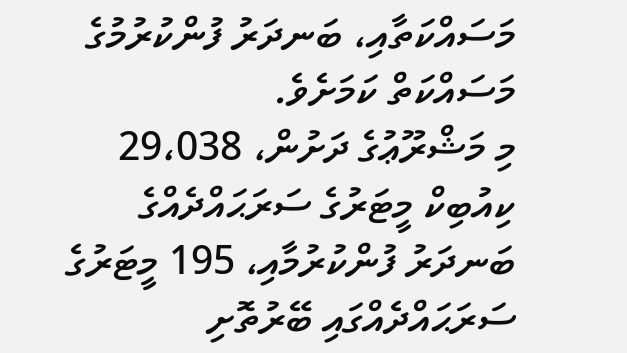މަސައްކަތާއި، ބަނދަރު ފުންކުރުމުގެ މަސައްކަތް ކަމަށެވެ.
މި މަޝްރޫޢުގެ ދަށުން، 29،038 ކިއުބިކް މީޓަރުގެ ސަރަޙައްދެއްގެ ބަނދަރު ފުންކުރުމާއި، 195 މީޓަރުގެ ސަރަޙައްދެއްގައި ބޭރުތޮށި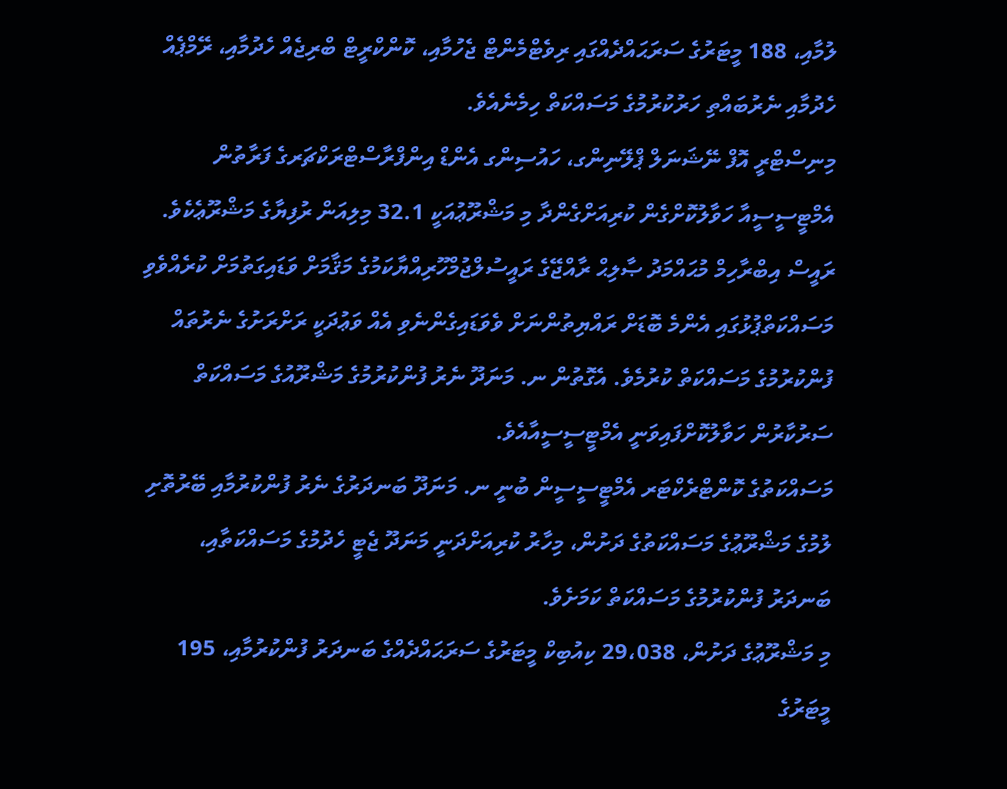ލުމާއި، 188 މީޓަރުގެ ސަރަޙައްދެއްގައި ރިވެޓްމެންޓް ޖެހުމާއި، ކޮންކްރީޓް ބްރިޖެއް ހެދުމާއި، ރޭމްޕެއް ހެދުމާއި ނެރުބައްތި ހަރުކުރުމުގެ މަސައްކަތް ހިމެނެއެވެ.
މިނިސްޓްރީ އޮފް ނޭޝަނަލް ޕްލޭނިންގ، ހައުސިންގ އެންޑް އިންފްރާސްޓްރަކްޗަރގެ ފަރާތުން އެމްޓީސީސީއާ ހަވާލުކޮށްގެން ކުރިއަށްގެންދާ މި މަޝްރޫޢުއަކީ 32.1 މިލިއަން ރުފިޔާގެ މަޝްރޫޢެކެވެ.
ރައީސް އިބްރާހިމް މުޙައްމަދު ޞާލިޙް ރާއްޖޭގެ ރައީސުލްޖުމްހޫރިއްޔާކަމުގެ މަޤާމަށް ވަޑައިގަތުމަށް ކުރެއްވެވި މަސައްކަތްޕުޅުގައި އެންމެ ބޮޑަށް ރައްޔިތުންނަށް ވެވަޑައިގެންނެވި އެއް ވަޢުދަކީ ރަށްރަށުގެ ނެރުތައް ފުންކުރުމުގެ މަސައްކަތް ކުރުމެވެ. އެގޮތުން ނ. މަނަދޫ ނެރު ފުންކުރުމުގެ މަޝްރޫއުގެ މަސައްކަތް ސަރުކާރުން ހަވާލުކޮށްފައިވަނީ އެމްޓީސީސީއާއެވެ.
މަސައްކަތުގެ ކޮންޓްރެކްޓަރ އެމްޓީސީސީން ބުނީ ނ. މަނަދޫ ބަނދަރުގެ ނެރު ފުންކުރުމާއި ބޭރުތޮށި ލުމުގެ މަޝްރޫޢުގެ މަސައްކަތުގެ ދަށުން، މިހާރު ކުރިއަށްދަނީ މަނަދޫ ޖެޓީ ހެދުމުގެ މަސައްކަތާއި، ބަނދަރު ފުންކުރުމުގެ މަސައްކަތް ކަމަށެވެ.
މި މަޝްރޫޢުގެ ދަށުން، 29،038 ކިއުބިކް މީޓަރުގެ ސަރަޙައްދެއްގެ ބަނދަރު ފުންކުރުމާއި، 195 މީޓަރުގެ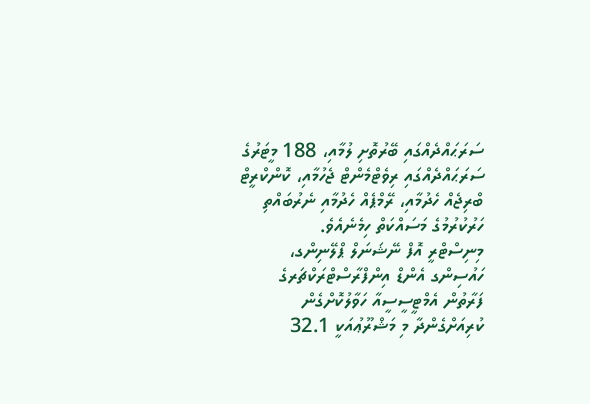ސަރަޙައްދެއްގައި ބޭރުތޮށި ލުމާއި، 188 މީޓަރުގެ ސަރަޙައްދެއްގައި ރިވެޓްމެންޓް ޖެހުމާއި، ކޮންކްރީޓް ބްރިޖެއް ހެދުމާއި، ރޭމްޕެއް ހެދުމާއި ނެރުބައްތި ހަރުކުރުމުގެ މަސައްކަތް ހިމެނެއެވެ.
މިނިސްޓްރީ އޮފް ނޭޝަނަލް ޕްލޭނިންގ، ހައުސިންގ އެންޑް އިންފްރާސްޓްރަކްޗަރގެ ފަރާތުން އެމްޓީސީސީއާ ހަވާލުކޮށްގެން ކުރިއަށްގެންދާ މި މަޝްރޫޢުއަކީ 32.1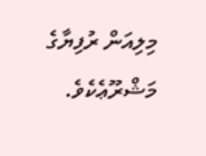މިލިއަން ރުފިޔާގެ މަޝްރޫޢެކެވެ.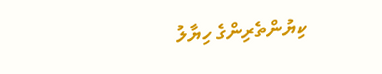ކިޔުންތެރިންގެ ހިޔާލު